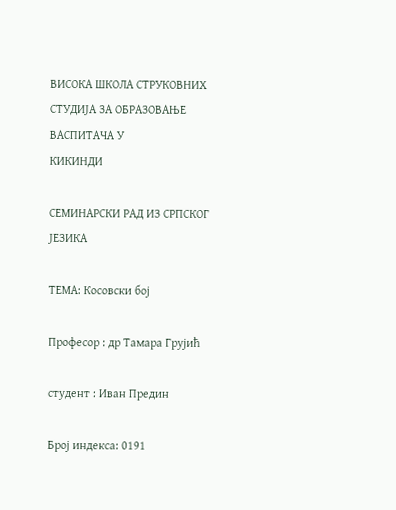ВИСОКА ШКОЛА СТРУКОВНИХ СТУДИЈА ЗА ОБРАЗОВАЊЕ ВАСПИТАЧА У
КИКИНДИ

СЕМИНАРСКИ РАД ИЗ СРПСКОГ ЈЕЗИКА

ТЕМА: Косовски бој

Професор : др Тамара Грујић

студент : Иван Предин

Број индекса: 0191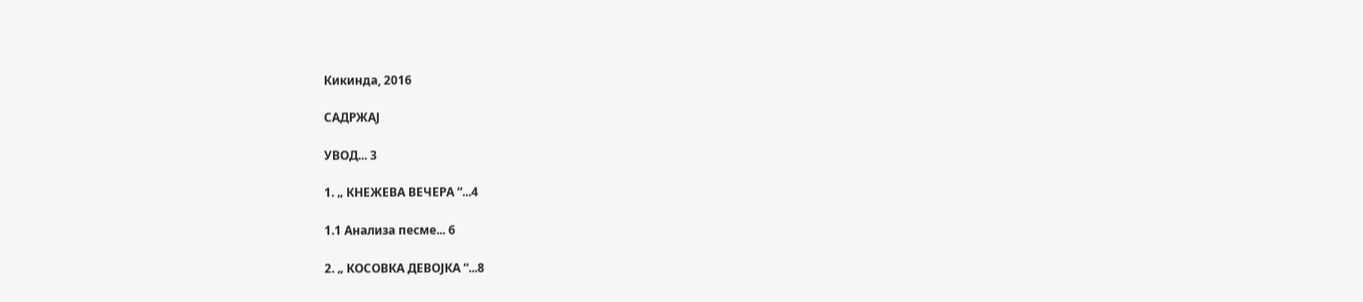Кикинда, 2016

САДРЖАЈ

УВОД... 3

1. „ КНЕЖЕВА ВЕЧЕРА “...4

1.1 Анализа песме... 6

2. „ КОСОВКА ДЕВОЈКА “...8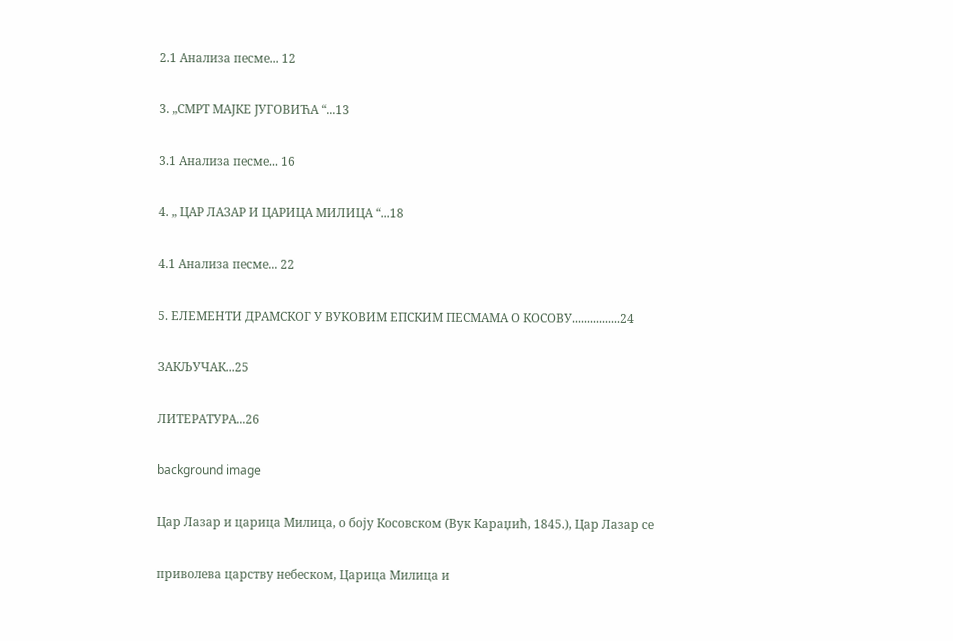2.1 Анализа песме... 12

3. „СМРТ МАЈКЕ ЈУГОВИЋА “...13

3.1 Анализа песме... 16

4. „ ЦАР ЛАЗАР И ЦАРИЦА МИЛИЦА “...18

4.1 Анализа песме... 22

5. ЕЛЕМЕНТИ ДРАМСКОГ У ВУКОВИМ ЕПСКИМ ПЕСМАМА О КОСОВУ................24

ЗАКЉУЧАК...25

ЛИТЕРАТУРА...26

background image

Цар Лазар и царица Милица, о боју Косовском (Вук Караџић, 1845.), Цар Лазар се

приволева царству небеском, Царица Милица и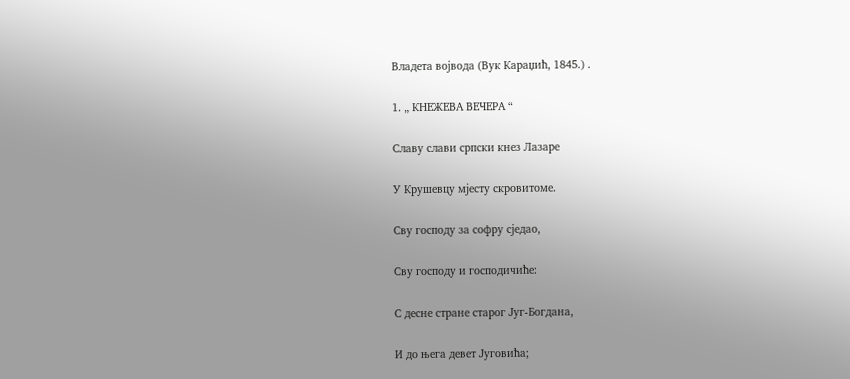Владета војвода (Вук Караџић, 1845.) .

1. „ КНЕЖЕВА ВЕЧЕРА “

Славу слави српски кнез Лазаре

У Крушевцу мјесту скровитоме.

Сву господу за софру сједао,

Сву господу и господичиће:

С десне стране старог Југ-Богдана,

И до њега девет Југовића;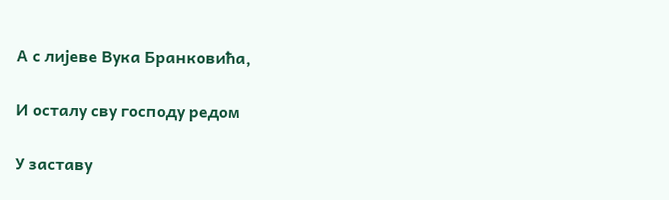А с лијеве Вука Бранковића,

И осталу сву господу редом

У заставу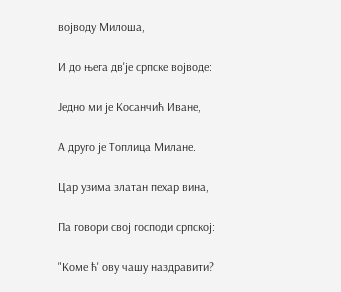војводу Милоша,

И до њега дв'је српске војводе:

Једно ми је Косанчић Иване,

А друго је Топлица Милане.

Цар узима златан пехар вина,

Па говори свој господи српској:

"Коме ћ' ову чашу наздравити?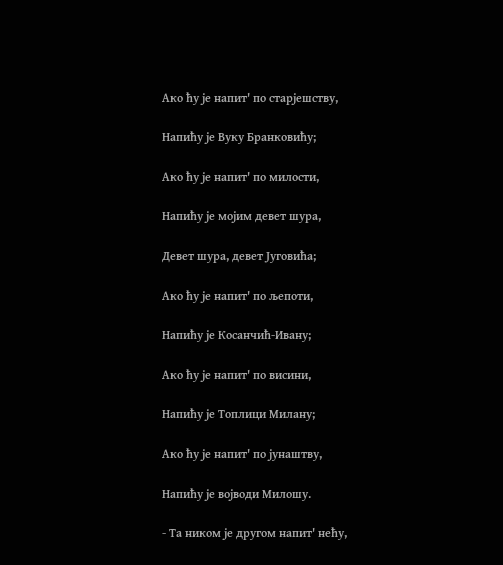Ако ћу је напит' по старјешству,

Напићу је Вуку Бранковићу;

Ако ћу је напит' по милости,

Напићу је мојим девет шура,

Девет шура, девет Југовића;

Ако ћу је напит' по љепоти,

Напићу је Косанчић-Ивану;

Ако ћу је напит' по висини,

Напићу је Топлици Милану;

Ако ћу је напит' по јунаштву,

Напићу је војводи Милошу.

- Та ником је другом напит' нећу,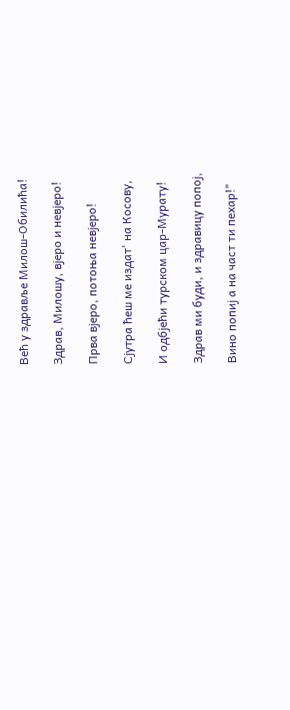Већ у здравље Милош-Обилића!

Здрав, Милошу, вјеро и невјеро!

Прва вјеро, потоња невјеро!

Сјутра ћеш ме издат' на Косову,

И одбјећи турском цар-Мурату!

Здрав ми буди, и здравицу попој,

Вино попиј а на част ти пехар!"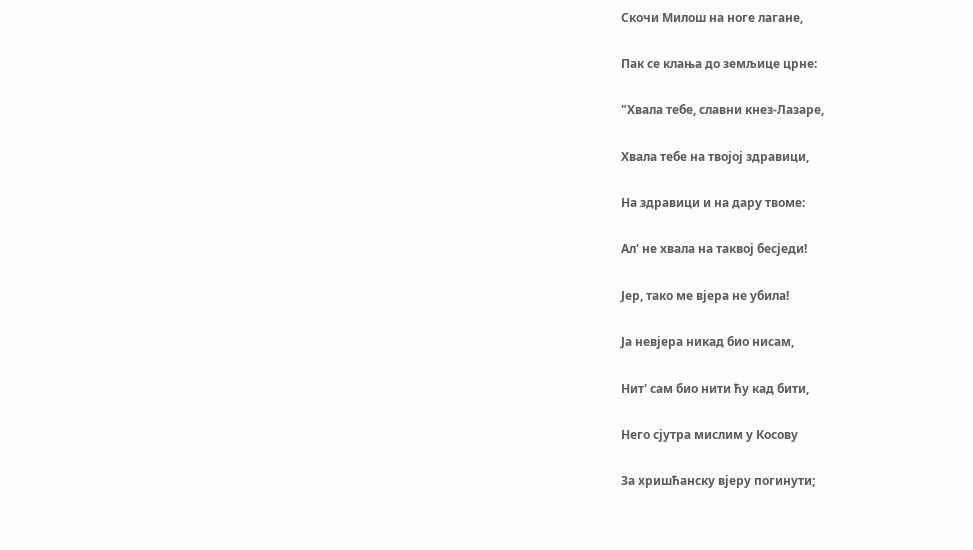Скочи Милош на ноге лагане,

Пак се клања до земљице црне:

"Хвала тебе, славни кнез-Лазаре,

Хвала тебе на твојој здравици,

На здравици и на дару твоме:

Ал' не хвала на таквој бесједи!

Јер, тако ме вјера не убила!

Ја невјера никад био нисам,

Нит' сам био нити ћу кад бити,

Него сјутра мислим у Косову

За хришћанску вјеру погинути;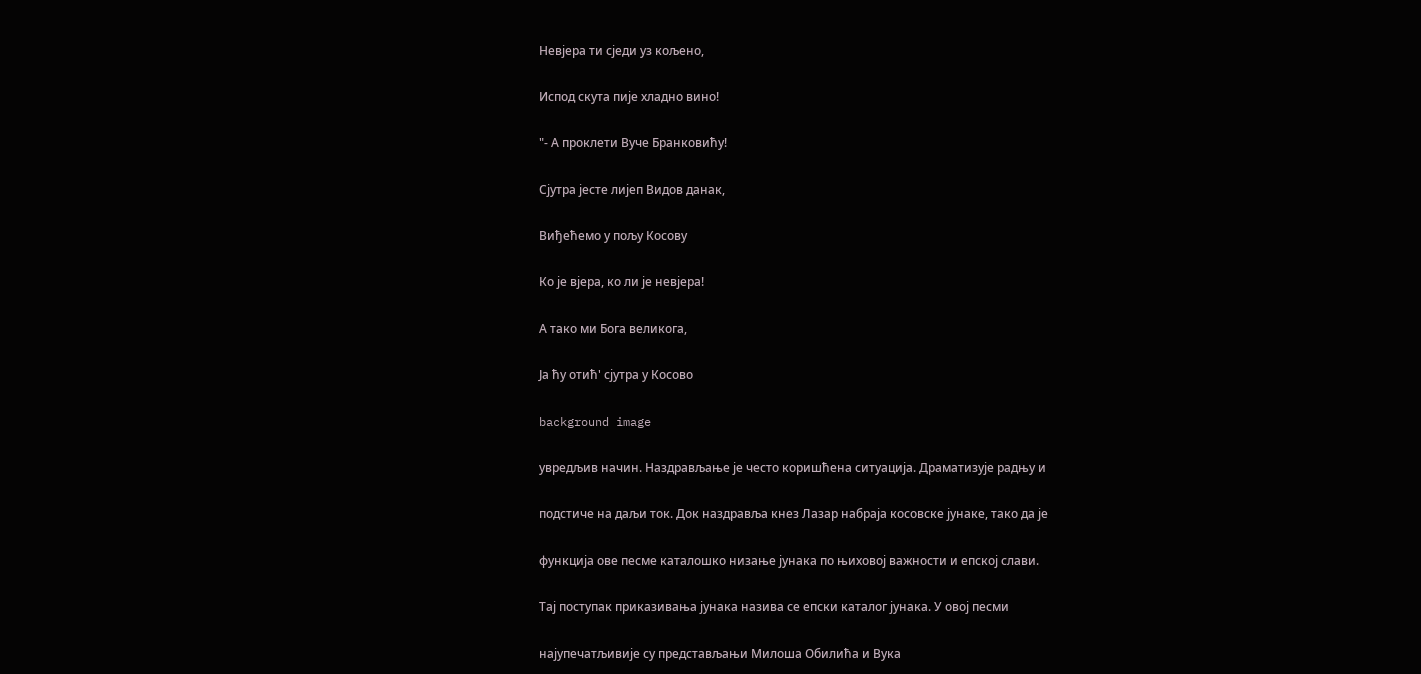Невјера ти сједи уз кољено,

Испод скута пије хладно вино!

"- А проклети Вуче Бранковићу!

Сјутра јесте лијеп Видов данак,

Виђећемо у пољу Косову

Ко је вјера, ко ли је невјера!

А тако ми Бога великога,

Ја ћу отић' сјутра у Косово

background image

увредљив начин. Наздрављање је често коришћена ситуација. Драматизује радњу и

подстиче на даљи ток. Док наздравља кнез Лазар набраја косовске јунаке, тако да је

функција ове песме каталошко низање јунака по њиховој важности и епској слави.

Тај поступак приказивања јунака назива се епски каталог јунака. У овој песми

најупечатљивије су представљањи Милоша Обилића и Вука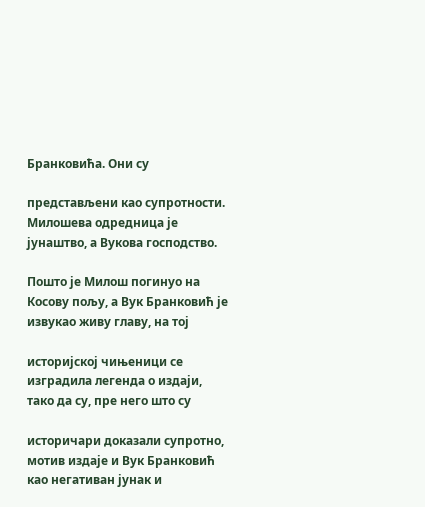Бранковића. Они су

представљени као супротности. Милошева одредница је јунаштво, а Вукова господство.

Пошто је Милош погинуо на Косову пољу, а Вук Бранковић је извукао живу главу, на тој

историјској чињеници се изградила легенда о издаји, тако да су, пре него што су

историчари доказали супротно, мотив издаје и Вук Бранковић као негативан јунак и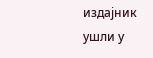издајник ушли у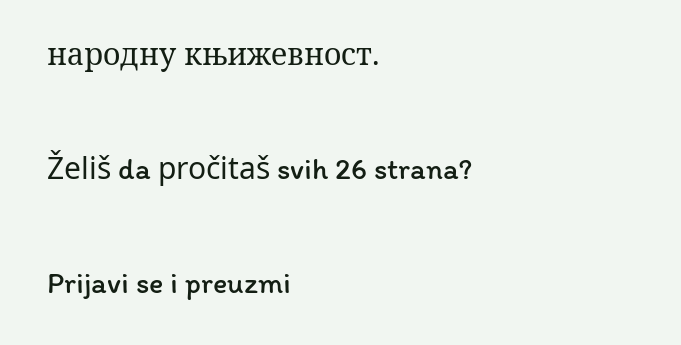народну књижевност.

Želiš da pročitaš svih 26 strana?

Prijavi se i preuzmi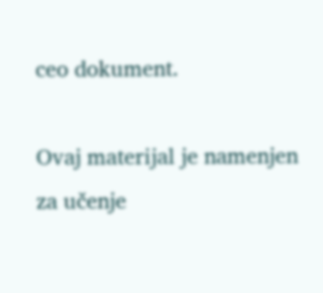ceo dokument.

Ovaj materijal je namenjen za učenje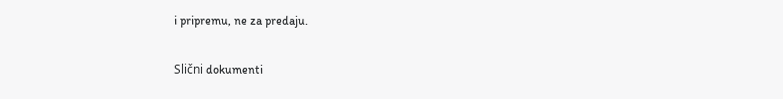i pripremu, ne za predaju.

Slični dokumenti